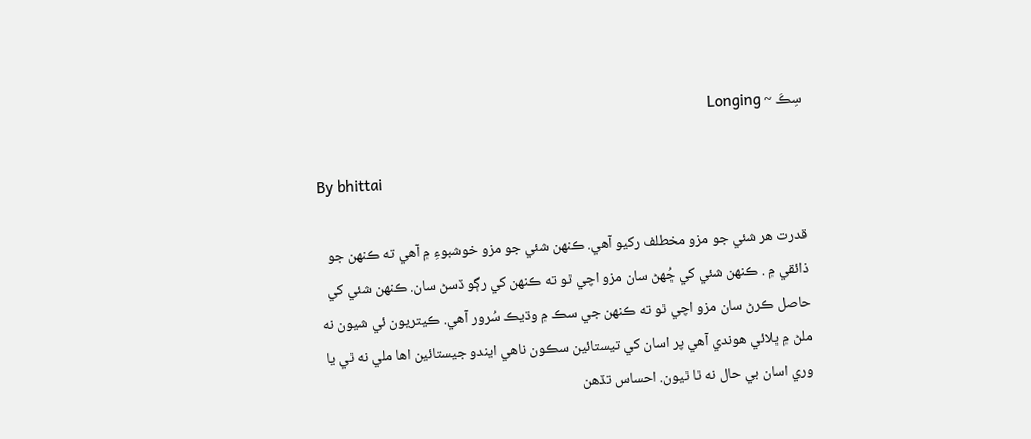سِڪَ ~ Longing

By bhittai

قدرت هر شئي جو مزو مخطلف رکيو آهي. ڪنهن شئي جو مزو خوشبوءِ ۾ آهي ته ڪنهن جو ذائقي ۾ . ڪنهن شئي کي ڇُهڻ سان مزو اچي ٿو ته ڪنهن کي رڳو ڏسڻ سان. ڪنهن شئي کي حاصل ڪرڻ سان مزو اچي ٿو ته ڪنهن جي سڪ ۾ وڌيڪ سُرور آهي. ڪيتريون ئي شيون نه ملڻ ۾ ڀلائي هوندي آهي پر اسان کي تيستائين سڪون ناهي ايندو جيستائين اها ملي نه ٿي يا وري اسان بي حال نه ٿا ٿيون. احساس تڏهن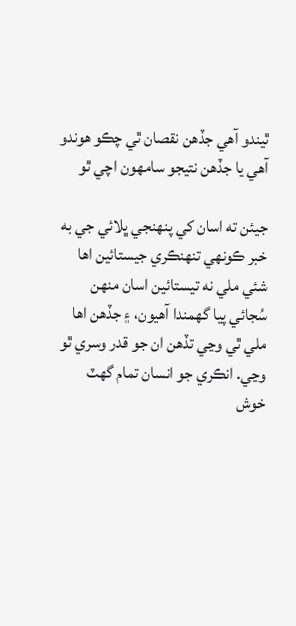ٿيندو آهي جڏهن نقصان ٿي چڪو هوندو آهي يا جڏهن نتيجو سامهون اچي ٿو

جيئن ته اسان کي پنهنجي ڀلائي جي به خبر ڪونهي تنهنڪري جيستائين اها شئي ملي نه تيستائين اسان منهن سُجائي پيا گهمندا آهيون، ۽ جڏهن اها ملي ٿي وڃي تڏهن ان جو قدر وسري ٿو وڃي. انڪري جو انسان تمام گهٽ خوش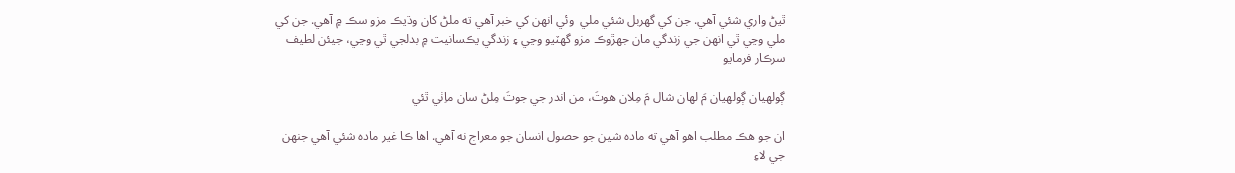ٿيڻ واري شئي آهي. جن کي گهربل شئي ملي  وئي انهن کي خبر آهي ته ملڻ کان وڌيڪ مزو سڪ ۾ آهي. جن کي ملي وڃي ٿي انهن جي زندگي مان جهڙوڪ مزو گهٽيو وڃي ۽ زندگي يڪسانيت ۾ بدلجي ٿي وڃي، جيئن لطيف سرڪار فرمايو

ڳولهيان ڳولهيان مَ لهان شال مَ مِلان هوتَ، من اندر جي جوتَ مِلڻ سان ماِٺي ٿئي

ان جو هڪ مطلب اهو آهي ته ماده شين جو حصول انسان جو معراج نه آهي. اها ڪا غير ماده شئي آهي جنهن جي لاءِ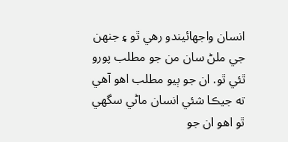انسان واجهائيندو رهي ٿو ۽ جنهن جي ملڻ سان من جو مطلب پورو ٿئي ٿو. ان جو ٻيو مطلب اهو آهي ته جيڪا شئي انسان ماڻي سگهي ٿو اهو ان جو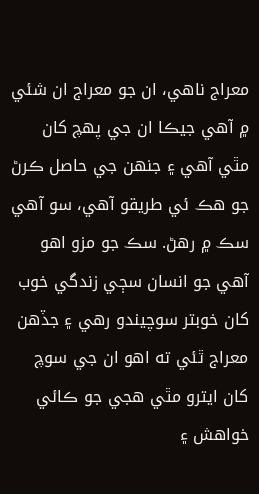معراج ناهي، ان جو معراج ان شئي ۾ آهي جيڪا ان جي پهچ کان مٿي آهي ۽ جنهن جي حاصل ڪرڻ جو هڪ ئي طريقو آهي، سو آهي سڪ ۾ رهڻ. سڪ جو مزو اهو آهي جو انسان سڄي زندگي خوب کان خوبتر سوچيندو رهي ۽ جڏهن معراج ٿئي ته اهو ان جي سوچ کان ايترو مٿي هجي جو ڪائي خواهش ۽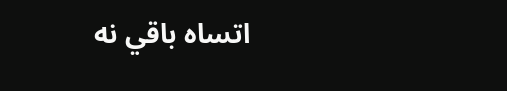اتساه باقي نه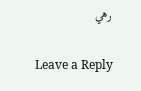رهي

Leave a Reply